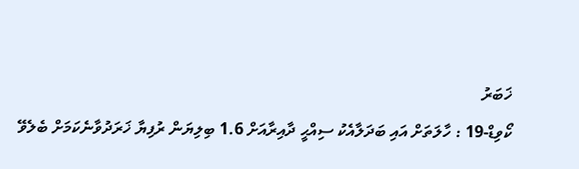ޚަބަރު
ކޯވިޑް-19 : ހާލަތަށް އައި ބަދަލާއެކު ސިއްޙީ ދާއިރާއަށް 1.6 ބިލިޔަން ރުފިޔާ ޚަރަދުވާނެކަމަށް ބެލެވޭ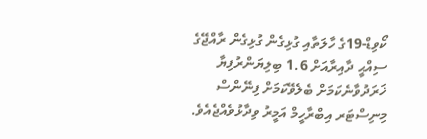ކޯވިޑް-19ގެ ހާލަތާއި ގުޅިގެން ގުޅިގެން ރާއްޖޭގެ ސިއްޙީ ދާއިރާއަށް 1.6 ބިލިޔަންރުފިޔާ ޚަރަދުވާނެކަމަށް ބެލެވޭކަމަށް ފިނޭންސް މިނިސްޓަރ އިބްރާހީމް އަމީރު ވިދާޅުވެއްޖެއެވެ.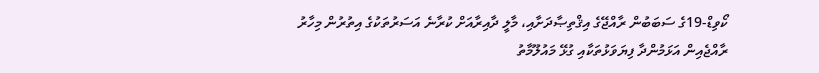ކޯވިޑް-19ގެ ސަބަބުން ރާއްޖޭގެ އިޤްތިޞާދަށާއި، މާލީ ދާއިރާއަށް ކުރާނެ އަސަރުތަކުގެ އިތުރުން މިހާރު ރާއްޖެއިން އަޅަމުންދާ ފިޔަވަޅުތަކާއި ގުޅޭ މައުލޫމާތު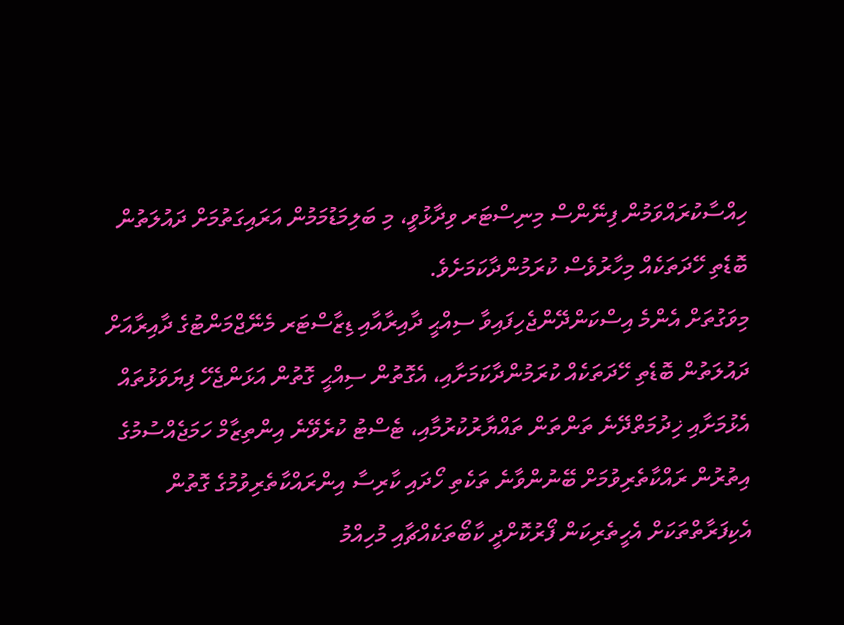ހިއްސާކުރައްވަމުން ފިނޭންސް މިނިސްޓަރ ވިދާޅުވީ، މި ބަލިމަޑުމަމުން އަރައިގަތުމަށް ދައުލަތުން ބޮޑެތި ހޭދަތަކެއް މިހާރުވެސް ކުރަމުންދާކަމަށެވެ.
މިވަގުތަށް އެންމެ އިސްކަންދޭންޖެހިފައިވާ ސިއްޙީ ދާއިރާއާއި ޑިޒާސްޓަރ މެނޭޖްމަންޓުގެ ދާއިރާއަށް ދައުލަތުން ބޮޑެތި ހޭދަތަކެއް ކުރަމުންދާކަމަށާއި، އެގޮތުން ސިއްޙީ ގޮތުން އަޅަންޖެހޭ ފިޔަވަޅުތައް އެޅުމަށާއި ޚިދުމަތްދޭނެ ތަންތަން ތައްޔާރުކުރުމާއި، ޓެސްޓު ކުރެވޭނެ އިންތިޒާމް ހަމަޖެއްސުމުގެ އިތުރުން ރައްކާތެރިވުމަށް ބޭނުންވާނެ ތަކެތި ހޯދައި ކާރިސާ އިންރައްކާތެރިވުމުގެ ގޮތުން އެކިފަރާތްތަކަށް އެހީތެރިކަން ފޯރުކޮށްދީ ކާބޯތަކެއްޗާއި މުހިއްމު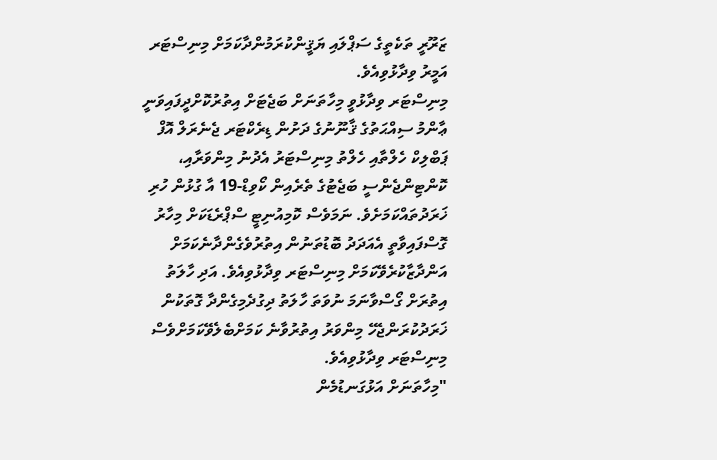ޒަރޫރީ ތަކެތީގެ ސަޕްލައި ޔަޤީންކުރަމުންދާކަމަށް މިނިސްޓަރ އަމީރު ވިދާޅުވިއެވެ.
މިނިސްޓަރ ވިދާޅުވީ މިހާތަނަށް ބަޖެޓަށް އިތުރުކޮށްދީފައިވަނީ ޢާންމު ސިއްޙަތުގެ ޤާނޫނުގެ ދަށުން ޑިރެކްޓަރ ޖެނެރަލް އޮފް ޕަބްލިކް ހެލްތާއި ހެލްތު މިނިސްޓަރު އެދުނު މިންވަރާއި، ކޮންޓިންޖެންސީ ބަޖެޓުގެ ތެރެއިން ކޯވިޑް-19 އާ ގުޅުން ހުރި ޚަރަދުތައްކަމަށެވެ. ނަމަވެސް ކޮމިއުނިޓީ ސްޕްރެޑަކަށް މިހާރު ގޮސްފައިވާތީ އެއަދަދު ބޮޑުތަނުން އިތުރުވެގެންދާނެކަމަށް އަންދާޒާކުރެވޭކަމަށް މިނިސްޓަރ ވިދާޅުވިއެވެ. އަދި ހާލަތު އިތުރަށް ގޯސްވާނަމަ ނުވަތަ ހާލަތު ދިގުދެމިގެންދާ ގޮތަކުން ޚަރަދުކުރަންޖެހޭ މިންވަރު އިތުރުވާނެ ކަމަށްބެލެވޭކަމަށްވެސް މިނިސްޓަރ ވިދާޅުވިއެވެ.
"މިހާތަނަށް އަޅުގަނޑުމެން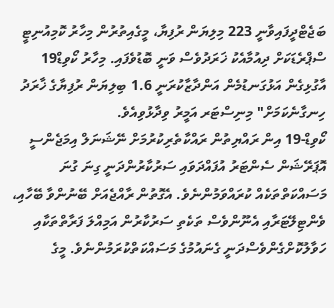ބަޖެޓްދީފައިވާނީ 223 މިލިޔަން ރުފިޔާ، މީގެއިތުރުން މިހާރު ކޮމިއުނިޓީ ސްޕްރެޑަކަށް ދިއުމާއެކު ޚަރަދުވެސް ވަނީ ބޮޑުވެފައި. މިހާރު ކޯވިޑް19 އާގުޅިގެން އަޅުގަނޑުމެން އަންދާޒާކުރަނީ 1.6 ބިލިޔަން ރުފިޔާގެ ޚާރަދު ހިނގާނެކަމަށް" މިނިސްޓަރ އަމީރު ވިދާޅުވިއެވެ.
ކޯވިޑް-19 އިން ރައްޔިތުން ރައްކާތެރިކުރުމަށް ނޭޝަނަލް އިމަޖެންސީ އޮޕަރޭޝަން ސެންޓަރު އުފައްދަވައި ސަރުކާރުންދަނީ ގިނަ ގުނަ މަސައްކަތްތަކެއް ކުރައްވަމުންނެވެ. އެގޮތުން ރާއްޖެއަށް ބޭނުންވާ ބޭހާއި، ވެންޓިލޭޓަރާއި އެނޫންވެސް ތަކެތި ސަރުކާރުން އަމިއްލަ ފަރާތްތަކާއި ހަވާލުކޮށްގެންވެސްދަނީ ގެނައުމުގެ މަސައްކަތްކުރަމުންނެވެ. މީގެ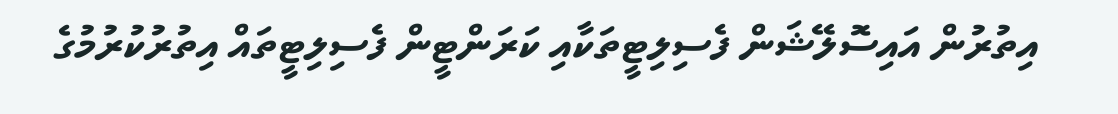އިތުރުން އައިސޮލޭޝަން ފެސިލިޓީތަކާއި ކަރަންޓީން ފެސިލިޓީތައް އިތުރުކުރުމުގެ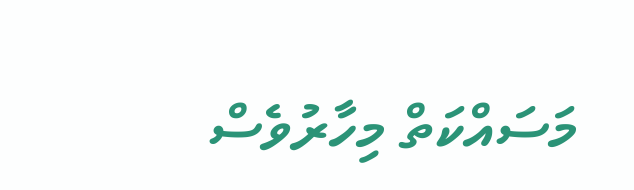މަސައްކަތް މިހާރުވެސް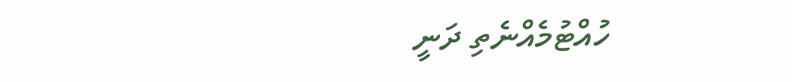ހުއްޓުމެއްނެތި ދަނީ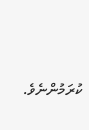ކުރަމުންނެވެ.